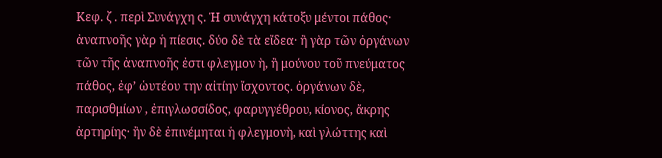Κεφ. ζ . περὶ Συνάγχη ς. Ἡ συνάγχη κάτοξυ μέντοι πάθος· ἀναπνοῆς γὰρ ἡ πίεσις. δύο δὲ τὰ εἴδεα· ἢ γὰρ τῶν ὀργάνων τῶν τῆς ἀναπνοῆς ἐστι φλεγμον ὴ, ἢ μούνου τοῦ πνεύματος πάθος, ἐφʼ ὡυτέου την αἰτίην ἴσχοντος. ὀργάνων δὲ, παρισθμίων , ἐπιγλωσσίδος, φαρυγγέθρου, κίονος, ἄκρης ἀρτηρίης· ἢν δὲ ἐπινέμηται ἡ φλεγμονὴ, καὶ γλώττης καὶ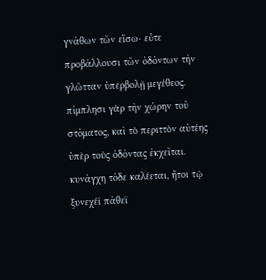γνάθων τῶν εἴσω· εὖτε προβάλλουσι τῶν ὀδόντων τὴν γλῶτταν ὑπερβολῇ μεγέθεος. πίμπλησι γὰρ τὴν χώρην τοῦ στόματος, καὶ τὸ περιττὸν αὐτέης ὑπὲρ τοὺς ὀδόντας ἐκχεῖται. κυνάγχη τόδε καλέεται, ἤτοι τῷ ξυνεχέϊ πάθεϊ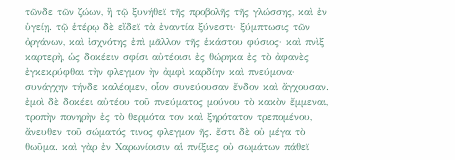τῶνδε τῶν ζώων, ἢ τῷ ξυνήθεϊ τῆς προβολῆς τῆς γλώσσης, καὶ ἐν ὑγείῃ. τῷ ἑτέρῳ δὲ εἴδεϊ τὰ ἐναντία ξύνεστι· ξύμπτωσις τῶν ὀργάνων, καὶ ἰσχνότης ἐπὶ μᾶλλον τῆς ἑκάστου φύσιος· καὶ πνὶξ καρτερὴ, ὡς δοκέειν σφίσι αὐτέοισι ἐς θώρηκα ἐς τὸ ἀφανὲς ἐγκεκρύφθαι τὴν φλεγμον ὴν ἀμφὶ καρδίην καὶ πνεύμονα· συνάγχην τήνδε καλέομεν, οἷον συνεύουσαν ἔνδον καὶ ἄγχουσαν. ἐμοὶ δὲ δοκέει αὐτέου τοῦ πνεύματος μούνου τὸ κακὸν ἔμμεναι, τροπὴν πονηρὴν ἐς τὸ θερμότα τον καὶ ξηρότατον τρεπομένου, ἄνευθεν τοῦ σώματός τινος φλεγμον ῆς. ἔστι δὲ οὐ μέγα τὸ θωῦμα. καὶ γὰρ ἐν Χαρωνίοισιν αἱ πνίξιες οὐ σωμάτων πάθεϊ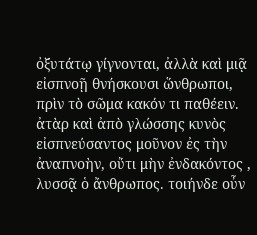ὀξυτάτῳ γίγνονται, ἀλλὰ καὶ μιᾷ εἰσπνοῇ θνήσκουσι ὥνθρωποι, πρὶν τὸ σῶμα κακόν τι παθέειν. ἀτὰρ καὶ ἀπὸ γλώσσης κυνὸς εἰσπνεύσαντος μοῦνον ἐς τὴν ἀναπνοὴν, οὔτι μὴν ἐνδακόντος , λυσσᾷ ὁ ἄνθρωπος. τοιήνδε οὖν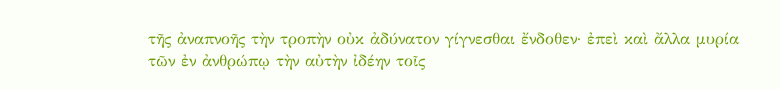τῆς ἀναπνοῆς τὴν τροπὴν οὐκ ἀδύνατον γίγνεσθαι ἔνδοθεν· ἐπεὶ καὶ ἄλλα μυρία τῶν ἐν ἀνθρώπῳ τὴν αὐτὴν ἰδέην τοῖς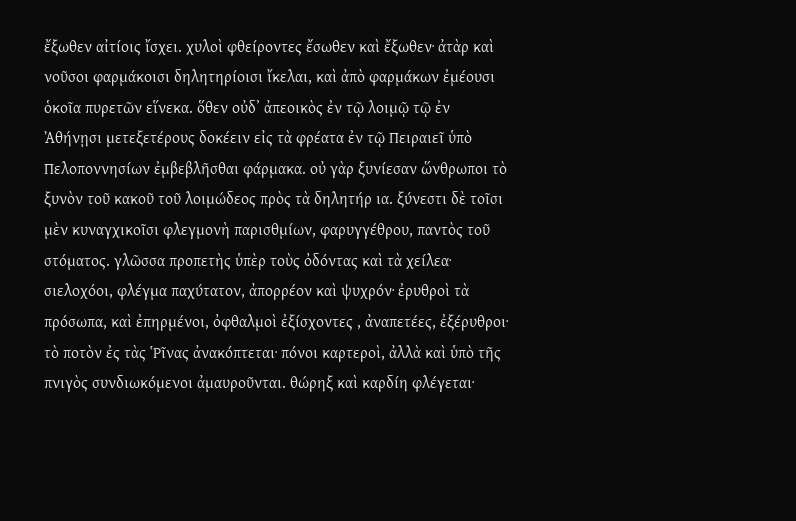ἔξωθεν αἰτίοις ἴσχει. χυλοὶ φθείροντες ἔσωθεν καὶ ἔξωθεν· ἀτὰρ καὶ νοῦσοι φαρμάκοισι δηλητηρίοισι ἴκελαι, καὶ ἀπὸ φαρμάκων ἐμέουσι ὁκοῖα πυρετῶν εἵνεκα. ὅθεν οὐδʼ ἀπεοικὸς ἐν τῷ λοιμῷ τῷ ἐν Ἀθήνῃσι μετεξετέρους δοκέειν εἰς τὰ φρέατα ἐν τῷ Πειραιεῖ ὑπὸ Πελοποννησίων ἐμβεβλῆσθαι φάρμακα. οὐ γὰρ ξυνίεσαν ὥνθρωποι τὸ ξυνὸν τοῦ κακοῦ τοῦ λοιμώδεος πρὸς τὰ δηλητήρ ια. ξύνεστι δὲ τοῖσι μὲν κυναγχικοῖσι φλεγμονὴ παρισθμίων, φαρυγγέθρου, παντὸς τοῦ στόματος. γλῶσσα προπετὴς ὑπὲρ τοὺς ὀδόντας καὶ τὰ χείλεα· σιελοχόοι, φλέγμα παχύτατον, ἀπορρέον καὶ ψυχρόν· ἐρυθροὶ τὰ πρόσωπα, καὶ ἐπηρμένοι, ὀφθαλμοὶ ἐξίσχοντες , ἀναπετέες, ἐξέρυθροι· τὸ ποτὸν ἐς τὰς Ῥῖνας ἀνακόπτεται· πόνοι καρτεροὶ, ἀλλὰ καὶ ὑπὸ τῆς πνιγὸς συνδιωκόμενοι ἀμαυροῦνται. θώρηξ καὶ καρδίη φλέγεται·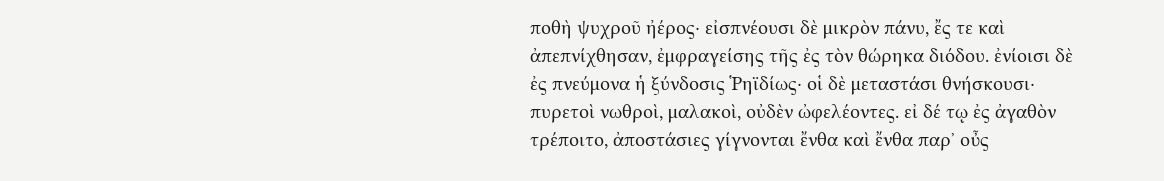ποθὴ ψυχροῦ ἠέρος· εἰσπνέουσι δὲ μικρὸν πάνυ, ἔς τε καὶ ἀπεπνίχθησαν, ἐμφραγείσης τῆς ἐς τὸν θώρηκα διόδου. ἐνίοισι δὲ ἐς πνεύμονα ἡ ξύνδοσις Ῥηϊδίως· οἱ δὲ μεταστάσι θνήσκουσι· πυρετοὶ νωθροὶ, μαλακοὶ, οὐδὲν ὠφελέοντες. εἰ δέ τῳ ἐς ἀγαθὸν τρέποιτο, ἀποστάσιες γίγνονται ἔνθα καὶ ἔνθα παρʼ οὖς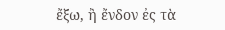ἔξω, ἢ ἔνδον ἐς τὰ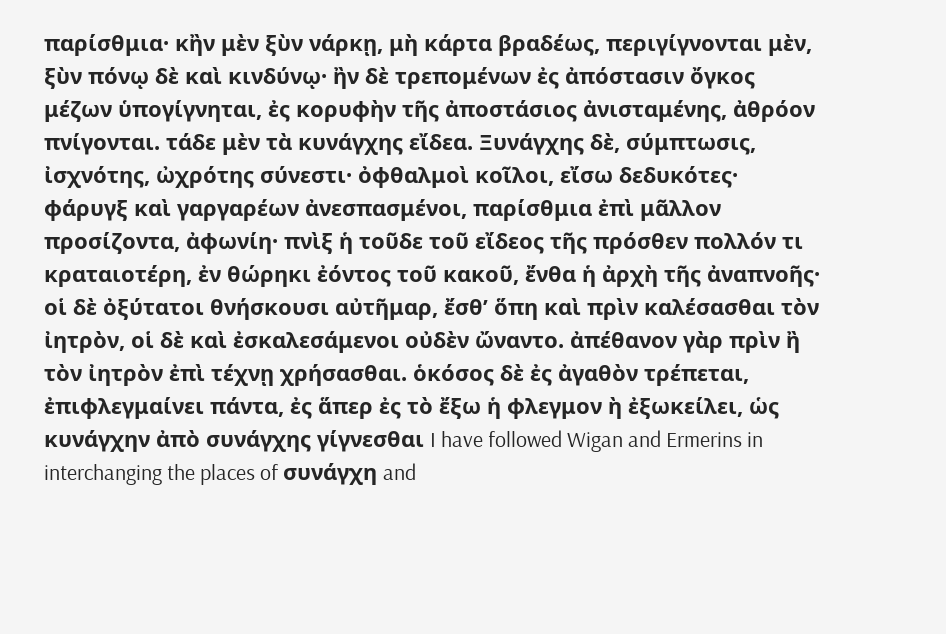παρίσθμια· κἢν μὲν ξὺν νάρκῃ, μὴ κάρτα βραδέως, περιγίγνονται μὲν, ξὺν πόνῳ δὲ καὶ κινδύνῳ· ἢν δὲ τρεπομένων ἐς ἀπόστασιν ὄγκος μέζων ὑπογίγνηται, ἐς κορυφὴν τῆς ἀποστάσιος ἀνισταμένης, ἀθρόον πνίγονται. τάδε μὲν τὰ κυνάγχης εἴδεα. Ξυνάγχης δὲ, σύμπτωσις, ἰσχνότης, ὠχρότης σύνεστι· ὀφθαλμοὶ κοῖλοι, εἴσω δεδυκότες· φάρυγξ καὶ γαργαρέων ἀνεσπασμένοι, παρίσθμια ἐπὶ μᾶλλον προσίζοντα, ἀφωνίη· πνὶξ ἡ τοῦδε τοῦ εἴδεος τῆς πρόσθεν πολλόν τι κραταιοτέρη, ἐν θώρηκι ἐόντος τοῦ κακοῦ, ἔνθα ἡ ἀρχὴ τῆς ἀναπνοῆς· οἱ δὲ ὀξύτατοι θνήσκουσι αὐτῆμαρ, ἔσθʼ ὅπη καὶ πρὶν καλέσασθαι τὸν ἰητρὸν, οἱ δὲ καὶ ἐσκαλεσάμενοι οὐδὲν ὤναντο. ἀπέθανον γὰρ πρὶν ἢ τὸν ἰητρὸν ἐπὶ τέχνῃ χρήσασθαι. ὁκόσος δὲ ἐς ἀγαθὸν τρέπεται, ἐπιφλεγμαίνει πάντα, ἐς ἅπερ ἐς τὸ ἔξω ἡ φλεγμον ὴ ἐξωκείλει, ὡς κυνάγχην ἀπὸ συνάγχης γίγνεσθαι I have followed Wigan and Ermerins in interchanging the places of συνάγχη and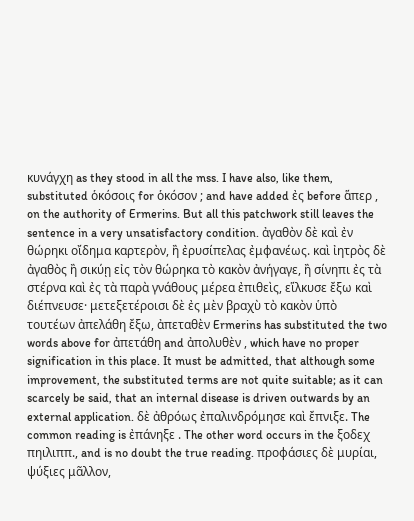κυνάγχη as they stood in all the mss. I have also, like them, substituted ὁκόσοις for ὁκόσον ; and have added ἐς before ἅπερ , on the authority of Ermerins. But all this patchwork still leaves the sentence in a very unsatisfactory condition. ἀγαθὸν δὲ καὶ ἐν θώρηκι οἴδημα καρτερὸν, ἢ ἐρυσίπελας ἐμφανέως. καὶ ἰητρὸς δὲ ἀγαθὸς ἢ σικύῃ εἰς τὸν θώρηκα τὸ κακὸν ἀνήγαγε, ἢ σίνηπι ἐς τὰ στέρνα καὶ ἐς τὰ παρὰ γνάθους μέρεα ἐπιθεὶς, εἵλκυσε ἔξω καὶ διέπνευσε· μετεξετέροισι δὲ ἐς μὲν βραχὺ τὸ κακὸν ὑπὸ τουτέων ἀπελάθη ἔξω, ἀπεταθὲν Ermerins has substituted the two words above for ἀπετάθη and ἀπολυθὲν , which have no proper signification in this place. It must be admitted, that although some improvement, the substituted terms are not quite suitable; as it can scarcely be said, that an internal disease is driven outwards by an external application. δὲ ἀθρόως ἐπαλινδρόμησε καὶ ἔπνιξε. The common reading is ἐπάνηξε . The other word occurs in the ξοδεχ πηιλιππ., and is no doubt the true reading. προφάσιες δὲ μυρίαι, ψύξιες μᾶλλον,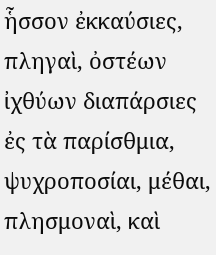ἧσσον ἐκκαύσιες, πληγαὶ, ὀστέων ἰχθύων διαπάρσιες ἐς τὰ παρίσθμια, ψυχροποσίαι, μέθαι, πλησμοναὶ, καὶ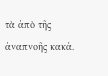τὰ ἀπὸ τῆς ἀναπνοῆς κακά.